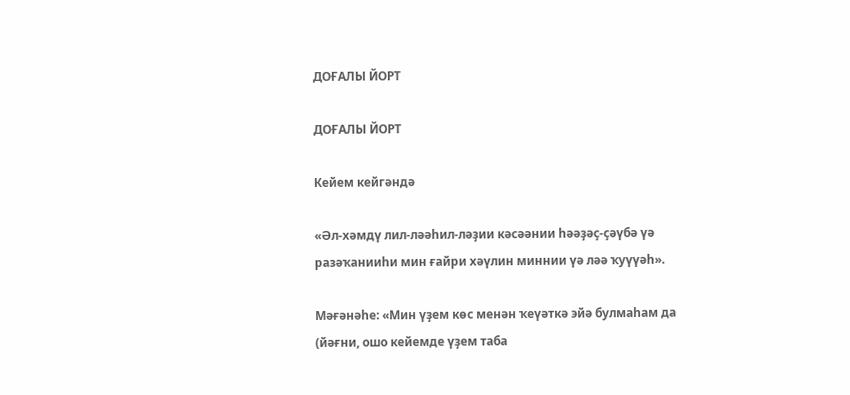ДОҒАЛЫ ЙОРТ

ДОҒАЛЫ ЙОРТ

Кейем кейгәндә

«Әл-хәмдү лил-ләәһил-ләҙии кәсәәнии һәәҙәҫ-ҫәүбә үә разәҡанииһи мин ғайри хәүлин миннии үә ләә ҡуүүәһ».

Мәғәнәһе: «Мин үҙем көс менән ҡеүәткә эйә булмаһам да (йәғни, ошо кейемде үҙем таба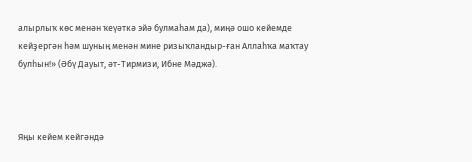алырлыҡ көс менән ҡеүәткә эйә булмаһам да), миңә ошо кейемде кейҙергән һәм шуның менән мине ризыҡландыр-ған Аллаһҡа маҡтау булһын!» (Әбү Дауыт, әт-Тирмизи, Ибне Мәджә).



Яңы кейем кейгәндә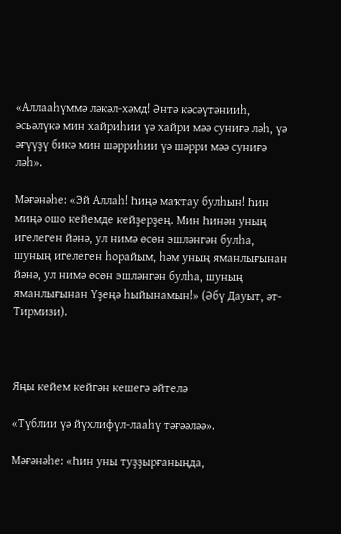«Аллааһүммә ләкәл-хәмд! Әнтә кәсәүтәнииһ, әсьәлүкә мин хайриһии үә хайри мәә суниғә ләһ, үә әғүүҙү бикә мин шәрриһии үә шәрри мәә суниғә ләһ».

Мәғәнәһе: «Эй Аллаһ! Һиңә маҡтау булһын! Һин миңә ошо кейемде кейҙерҙең. Мин Һинән уның игелеген йәнә, ул нимә өсөн эшләнгән булһа, шуның игелеген һорайым, һәм уның яманлығынан йәнә, ул нимә өсөн эшләнгән булһа, шуның яманлығынан Үҙеңә һыйынамын!» (Әбү Дауыт, әт-Тирмизи).



Яңы кейем кейгән кешегә әйтелә

«Түблии үә йүхлифүл-лааһү тәғәәләә».

Мәғәнәһе: «Һин уны туҙҙырғаныңда,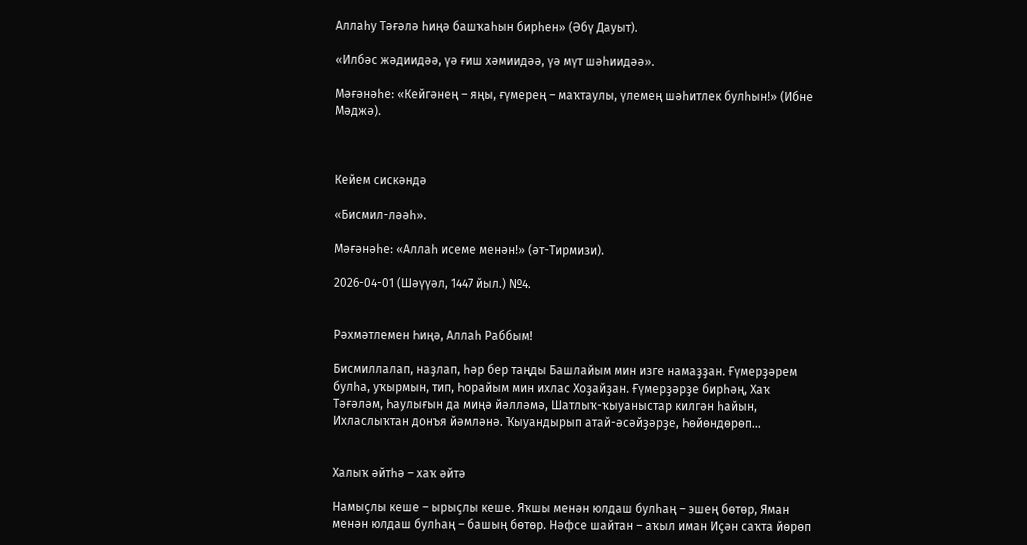Аллаһу Тәғәлә һиңә башҡаһын бирһен» (Әбү Дауыт).

«Илбәс жәдиидәә, үә ғиш хәмиидәә, үә мүт шәһиидәә».

Мәғәнәһе: «Кейгәнең – яңы, ғүмерең – маҡтаулы, үлемең шәһитлек булһын!» (Ибне Мәджә).



Кейем сискәндә

«Бисмил-ләәһ».

Мәғәнәһе: «Аллаһ исеме менән!» (әт-Тирмизи).

2026-04-01 (Шәүүәл, 1447 йыл.) №4.


Рәхмәтлемен Һиңә, Аллаһ Раббым!

Бисмиллалап, наҙлап, һәр бер таңды Башлайым мин изге намаҙҙан. Ғүмерҙәрем булһа, уҡырмын, тип, Һорайым мин ихлас Хоҙайҙан. Ғүмерҙәрҙе бирһәң, Хаҡ Тәғәләм, Һаулығын да миңә йәлләмә, Шатлыҡ-ҡыуаныстар килгән һайын, Ихласлыҡтан донъя йәмләнә. Ҡыуандырып атай-әсәйҙәрҙе, Һөйөндөрөп...


Халыҡ әйтһә – хаҡ әйтә

Намыҫлы кеше – ырыҫлы кеше. Яҡшы менән юлдаш булһаң – эшең бөтөр, Яман менән юлдаш булһаң – башың бөтөр. Нәфсе шайтан – аҡыл иман Иҫән саҡта йөрөп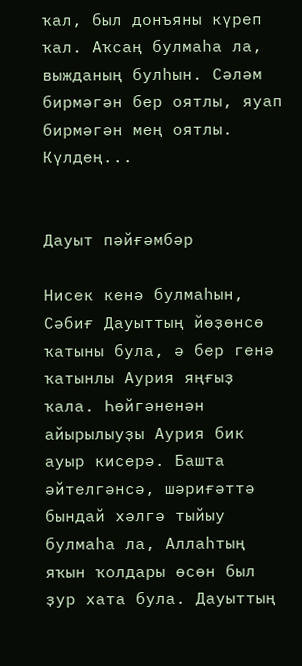ҡал, был донъяны күреп ҡал. Аҡсаң булмаһа ла, выжданың булһын. Сәләм бирмәгән бер оятлы, яуап бирмәгән мең оятлы. Күлдең...


Дауыт пәйғәмбәр

Нисек кенә булмаһын, Сәбиғ Дауыттың йөҙөнсө ҡатыны була, ә бер генә ҡатынлы Аурия яңғыҙ ҡала. Һөйгәненән айырылыуҙы Аурия бик ауыр кисерә. Башта әйтелгәнсә, шәриғәттә бындай хәлгә тыйыу булмаһа ла, Аллаһтың яҡын ҡолдары өсөн был ҙур хата була. Дауыттың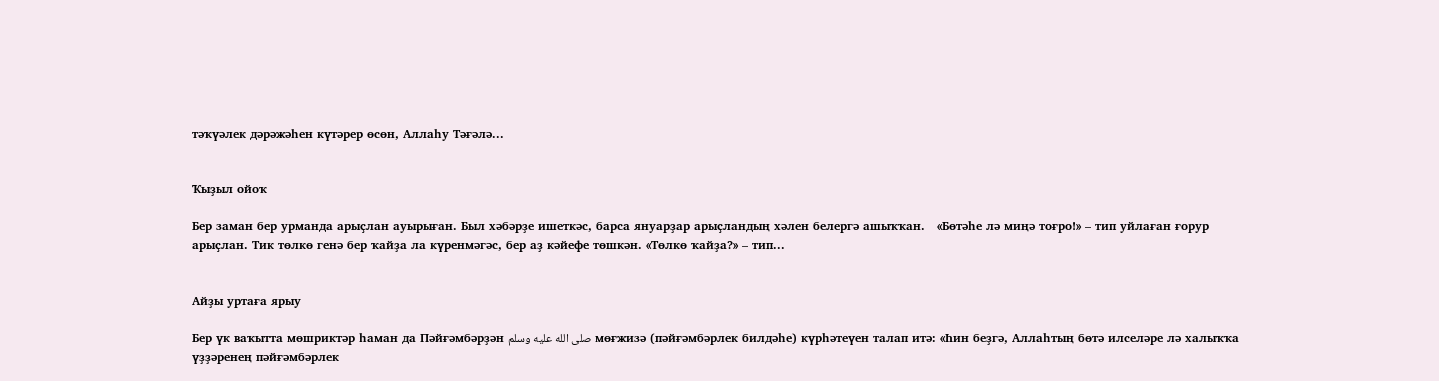тәҡүәлек дәрәжәһен күтәрер өсөн, Аллаһу Тәғәлә...


Ҡыҙыл ойоҡ

Бер заман бер урманда арыҫлан ауырыған. Был хәбәрҙе ишеткәс, барса януарҙар арыҫландың хәлен белергә ашыҡҡан.   «Бөтәһе лә миңә тоғро!» – тип уйлаған ғорур арыҫлан. Тик төлкө генә бер ҡайҙа ла күренмәгәс, бер аҙ кәйефе төшкән. «Төлкө ҡайҙа?» – тип...


Айҙы уртаға ярыу

Бер үк ваҡытта мөшриктәр һаман да Пәйғәмбәрҙән صلى الله عليه وسلم мөғжизә (пәйғәмбәрлек билдәһе) күрһәтеүен талап итә: «Һин беҙгә, Аллаһтың бөтә илселәре лә халыҡҡа үҙҙәренең пәйғәмбәрлек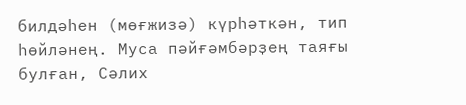билдәһен (мөғжизә) күрһәткән, тип һөйләнең. Муса пәйғәмбәрҙең таяғы булған, Сәлих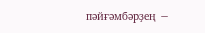пәйғәмбәрҙең −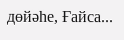дөйәһе, Ғайса...